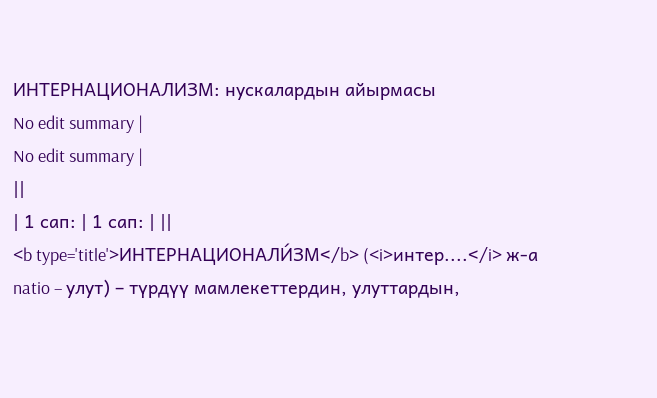ИНТЕРНАЦИОНАЛИЗМ: нускалардын айырмасы
No edit summary |
No edit summary |
||
| 1 сап: | 1 сап: | ||
<b type='title'>ИНТЕРНАЦИОНАЛИ́ЗМ</b> (<i>интер....</i> ж-а natio – улут) – түрдүү мамлекеттердин, улуттардын,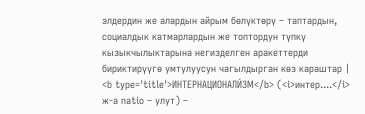элдердин же алардын айрым бөлүктөрү – таптардын, социалдык катмарлардын же топтордун түпкү кызыкчылыктарына негизделген аракеттерди бириктирүүгө умтулуусун чагылдырган көз караштар | <b type='title'>ИНТЕРНАЦИОНАЛИ́ЗМ</b> (<i>интер....</i> ж-а natio – улут) –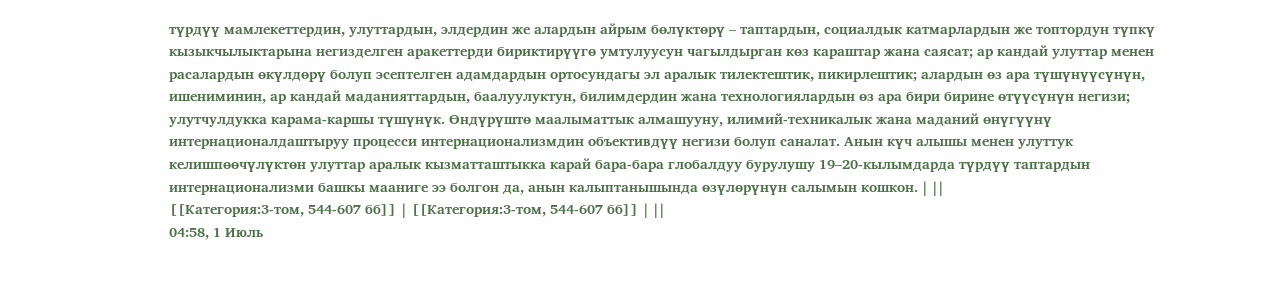түрдүү мамлекеттердин, улуттардын, элдердин же алардын айрым бөлүктөрү – таптардын, социалдык катмарлардын же топтордун түпкү кызыкчылыктарына негизделген аракеттерди бириктирүүгө умтулуусун чагылдырган көз караштар жана саясат; ар кандай улуттар менен расалардын өкүлдөрү болуп эсептелген адамдардын ортосундагы эл аралык тилектештик, пикирлештик; алардын өз ара түшүнүүсүнүн, ишениминин, ар кандай маданияттардын, баалуулуктун, билимдердин жана технологиялардын өз ара бири бирине өтүүсүнүн негизи; улутчулдукка карама-каршы түшүнүк. Өндүрүштө маалыматтык алмашууну, илимий-техникалык жана маданий өнүгүүнү интернационалдаштыруу процесси интернационализмдин объективдүү негизи болуп саналат. Анын күч алышы менен улуттук келишпөөчүлүктөн улуттар аралык кызматташтыкка карай бара-бара глобалдуу бурулушу 19–20-кылымдарда түрдүү таптардын интернационализми башкы мааниге ээ болгон да, анын калыптанышында өзүлөрүнүн салымын кошкон. | ||
[[Категория:3-том, 544-607 бб]] | [[Категория:3-том, 544-607 бб]] | ||
04:58, 1 Июль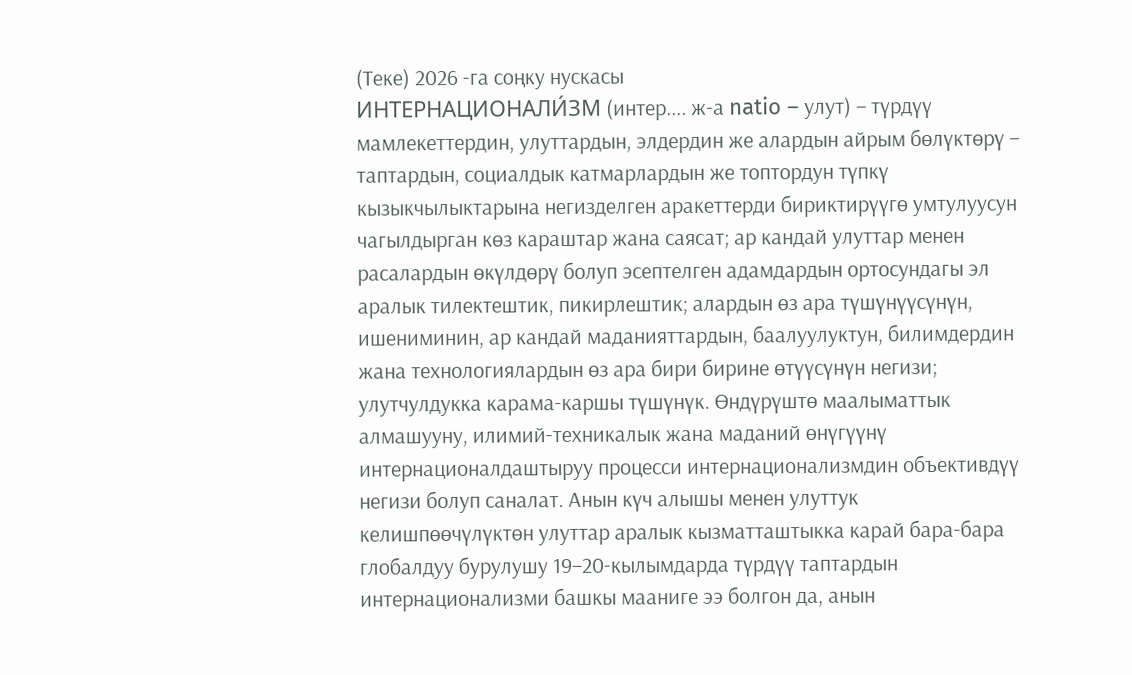(Теке) 2026 -га соңку нускасы
ИНТЕРНАЦИОНАЛИ́ЗМ (интер.... ж-а natio – улут) – түрдүү мамлекеттердин, улуттардын, элдердин же алардын айрым бөлүктөрү – таптардын, социалдык катмарлардын же топтордун түпкү кызыкчылыктарына негизделген аракеттерди бириктирүүгө умтулуусун чагылдырган көз караштар жана саясат; ар кандай улуттар менен расалардын өкүлдөрү болуп эсептелген адамдардын ортосундагы эл аралык тилектештик, пикирлештик; алардын өз ара түшүнүүсүнүн, ишениминин, ар кандай маданияттардын, баалуулуктун, билимдердин жана технологиялардын өз ара бири бирине өтүүсүнүн негизи; улутчулдукка карама-каршы түшүнүк. Өндүрүштө маалыматтык алмашууну, илимий-техникалык жана маданий өнүгүүнү интернационалдаштыруу процесси интернационализмдин объективдүү негизи болуп саналат. Анын күч алышы менен улуттук келишпөөчүлүктөн улуттар аралык кызматташтыкка карай бара-бара глобалдуу бурулушу 19–20-кылымдарда түрдүү таптардын интернационализми башкы мааниге ээ болгон да, анын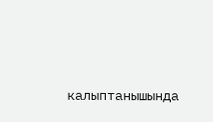калыптанышында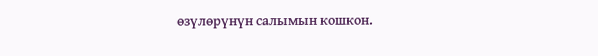өзүлөрүнүн салымын кошкон.